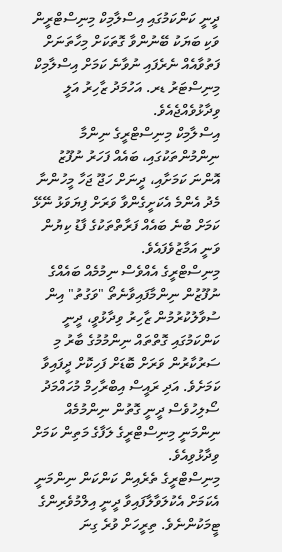ދީނީ ކަންކަމުގައި އިސްލާމިކް މިނިސްޓްރީން ވަކި ބަޔަކު ބޭނުންވާ ގޮތަކަށް މިހާތަނަށް ފަތުވާއެއް ނެރެފައި ނުވާނެ ކަމަށް އިސްލާމިކް މިނިސްޓަރު ޑރ. އަހުމަދު ޒާހިރު އަލީ ވިދާޅުވެއްޖެއެވެ.
އިސްލާމިކް މިނިސްޓްރީގެ ނިންމާ ނިންމުންތަކުގައި، ބައެއް ފަހަރު ނުފޫޒު އޮންނަ ކަމަށާއި، ދީނަށް ހަޖޫ ޖަހާ މީހުންނާ މެދު އެންމެ އެކަށީގެންވާ ވަރަށް ފިޔަވަޅު ނޭޅޭ ކަމަށް ބުނެ ބައެއް ފަރާތްތަކުގެ ފާޑު ކިޔުން ވަނީ އަމާޒުވެފައެވެ.
މިނިސްޓްރީގެ އެއްވެސް ނިމުމެއް ބައެއްގެ ނުފޫޒުން ނިންމާފައިވާނެތޯ "ވަގުތު" އިން ސުވާލުކުރުމުން ޒާހިރު ވިދާޅުވީ، ދީނީ ކަންކަމުގައި ގޮތްތައް ނިންމުމުގެ ބާރު މި ސަރުކާރުން ވަރަށް ބޮޑަށް ފަހިކޮށް ދީފައިވާ ކަމަށެވެ. އަދި ރައީސް އިބްރާހިމް މުހައްމަދު ސޯލިހުވެސް ދީނީ ގޮތުން ނިންމުމެއް ނިންމަނީ މިނިސްޓްރީގެ ލަފާގެ މަތިން ކަމަށް ވިދާޅުވިއެވެ.
މިނިސްޓްރީގެ ތެރެއިން ކަންކަން ނިންމަނީ އެކަމަށް އެކުލަވާލާފައިވާ ދީނީ އިލްމުވެރިންގެ ޓީމަކުންނެވެ. ތިރީހަށް ވުރެ ގިނަ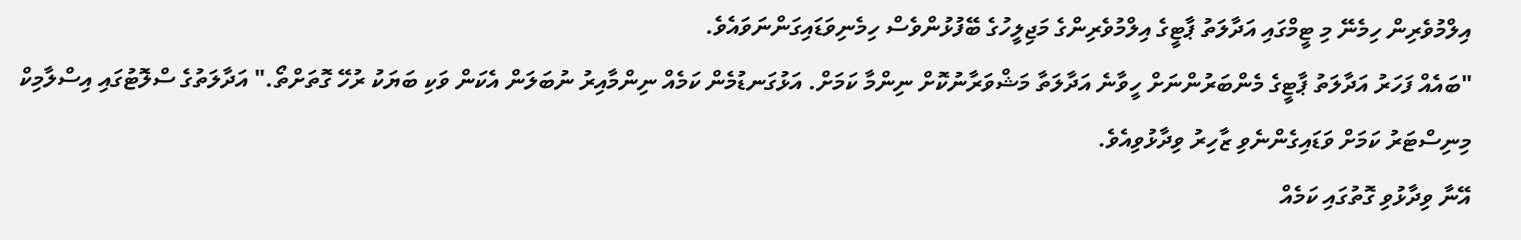އިލްމުވެރިން ހިމެނޭ މި ޓީމްގައި އަދާލަތު ޕާޓީގެ އިލްމުވެރިންގެ މަޖިލީހުގެ ބޭފުޅުންވެސް ހިމެނިވަޑައިގަންނަވައެވެ.
"ބައެއް ފަހަރު އަދާލަތު ޕާޓީގެ މެންބަރުންނަށް ހީވާނެ އަދާލަތާ މަޝްވަރާނުކޮށް ނިންމާ ކަމަށް. އަޅުގަނޑުމެން ކަމެއް ނިންމާއިރު ނުބަލަން އެކަން ވަކި ބަޔަކު ރުހޭ ގޮތަށްތޯ." އަދާލަތުގެ ސްލޮޓުގައި އިސްލާމިކް މިނިސްޓަރު ކަމަށް ވަޑައިގެންނެވި ޒާހިރު ވިދާޅުވިއެވެ.
އޭނާ ވިދާޅުވި ގޮތުގައި ކަމެއް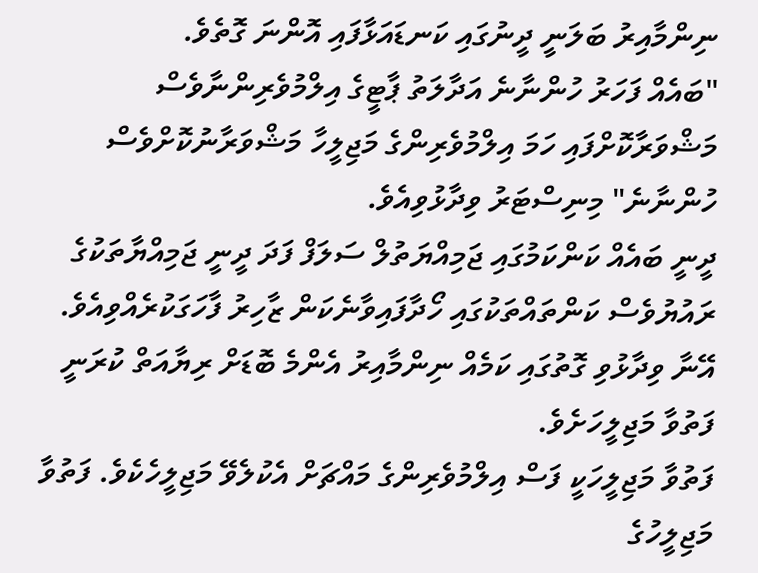ނިންމާއިރު ބަލަނީ ދީނުގައި ކަނޑައަޅާފައި އޮންނަ ގޮތެވެ.
"ބައެއް ފަހަރު ހުންނާނެ އަދާލަތު ޕާޓީގެ އިލްމުވެރިންނާވެސް މަޝްވަރާކޮށްފައި ހަމަ އިލްމުވެރިންގެ މަޖިލީހާ މަޝްވަރާނުކޮށްވެސް ހުންނާނެ" މިނިސްޓަރު ވިދާޅުވިއެވެ.
ދީނީ ބައެއް ކަންކަމުގައި ޖަމިއްޔަތުލް ސަލަފް ފަދަ ދީނީ ޖަމިއްޔާތަކުގެ ރައުޔުވެސް ކަންތައްތަކުގައި ހޯދާފައިވާނެކަން ޒާހިރު ފާހަގަކުރެއްވިއެވެ. އޭނާ ވިދާޅުވި ގޮތުގައި ކަމެއް ނިންމާއިރު އެންމެ ބޮޑަށް ރިޔާއަތް ކުރަނީ ފަތުވާ މަޖިލީހަށެވެ.
ފަތުވާ މަޖިލީހަކީ ފަސް އިލްމުވެރިންގެ މައްޗަށް އެކުލެވޭ މަޖިލީހެކެވެ. ފަތުވާ މަޖިލީހުގެ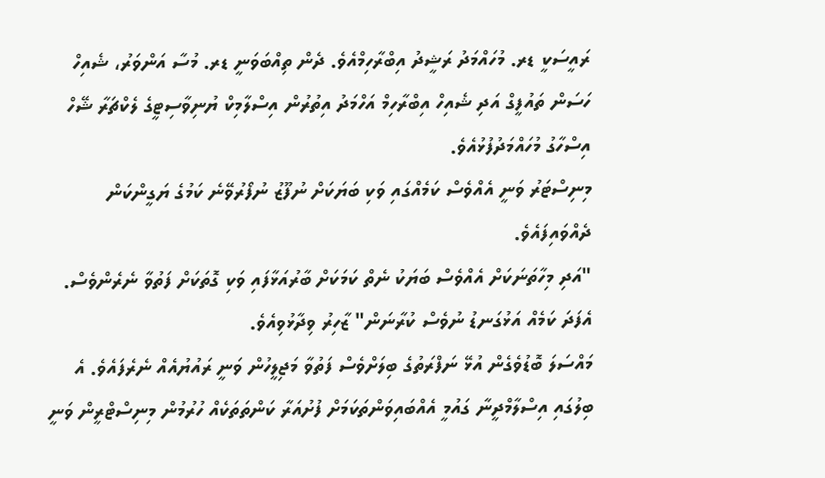ރައީސަކީ ޑރ. މުހައްމަދު ރަޝީދު އިބްރާހިމްއެވެ. ދެން ތިއްބަވަނީ ޑރ. މުސާ އަންވަރު، ޝެއިހް ހަސަން ތައުފީގް އަދި ޝެއިހް އިބްރާހިމް އަހްމަދު އިތުރުން އިސްލާމިކް ޔުނިވާސިޓީގެ ލެކްޗަރާ ޝޭހް އިސްހާގު މުހައްމަދުފުޅުއެވެ.
މިނިސްޓަރު ވަނީ އެއްވެސް ކަމެއްގައި ވަކި ބަޔަކަށް ނުފޫޒު ނުފޯރުވޭނެ ކަމުގެ ޔަގީންކަން ދެއްވައިފައެވެ.
"އަދި މިހާތަނަކަށް އެއްވެސް ބަޔަކު ނެތް ކަމަކަށް ބާރުއަޅާފައި ވަކި ގޮތަކަށް ފަތުވާ ނެރެންވެސް. އެފަދަ ކަމެއް އަޅުގަނޑު ނުވެސް ކުރާނަން" ޒާހިރު ވިދާޅުވިއެވެ.
މައްސަލަ ބޮޑުވެގެން އުޅޭ ނަފްރަތުގެ ބިލަށްވެސް ފަތުވާ މަޖިލީހުން ވަނީ ރައުޔުއެއް ނެރެފައެވެ. އެ ބިލުގައި އިސްލާމްދީނާ ގައުމީ އެއްބައިވަންތަކަމަށް ފުށުއަރާ ކަންތަތަކެއް ހުރުމުން މިނިސްޓްރީން ވަނީ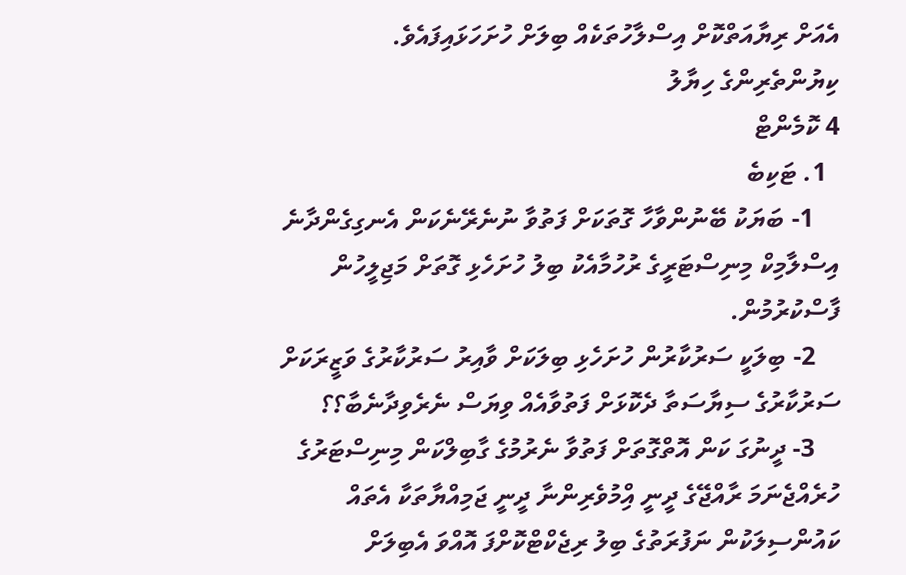އެއަށް ރިޔާއަތްކޮށް އިސްލާހުތަކެއް ބިލަށް ހުށަހަޅައިފައެވެ.
ކިޔުންތެރިންގެ ހިޔާލު
4 ކޮމެންޓް
  1. ޓަކިބެ
    1- ބަޔަކު ބޭނުންވާހާ ގޮތަކަށް ފަތުވާ ނުނެރޭނެކަން އެނގިގެންދާނެ އިސްލާމިކް މިނިސްޓަރީގެ ރުހުމާއެކު ބިލު ހުށަހެޅި ގޮތަށް މަޖިލީހުން ފާސްކުރުމުން.
    2- ބިލަކީ ސަރުކާރުން ހުށަހެޅި ބިލަކަށް ވާއިރު ސަރުކާރުގެ ވަޒީރަކަށް ސަރުކާރުގެ ސިޔާސަތާ ދެކޮޅަށް ފަތުވާއެއް ވިޔަސް ނެރެވިދާނެބާ؟؟
    3- ދީނުގަ ކަން އޮތްގޮތަށް ފަތުވާ ނެރުމުގެ ގާބިލްކަން މިނިސްޓަރުގެ ހުރެއްޖެނަމަ ރާއްޖޭގެ ދީނީ އިްމުވެރިންނާ ދީނީ ޖަމިއްޔާތަކާ އެތައް ކައުންސިލަކުން ނަފުރަތުގެ ބިލު ރިޖެކްޓްކޮށްފަ އޮއްވަ އެބިލަށް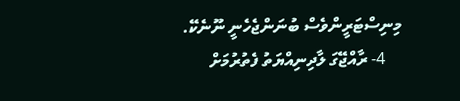މިނިސްޓަރީންވެސް ބުނަންޖެހެނީ ނޫނެކޭ.
    4- ރާއްޖޭގަ ލާދިނިއްޔަތު ފެތުރުމަށް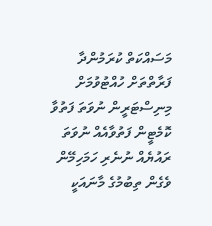މަސައްކަތް ކުރަމުންދާ ފަރާތްތަށް ހުއްޓުވުމަށް މިނިސްޓަރީން ނުވަތަ ފަތުވާ ކޮމެޓީން ފަތުވާއެއް ނުވަތަ ރައުޔެއް ނުނެރި ހަމަހިމޭން ވެގެން ތިބުމުގެ މާނައަކީ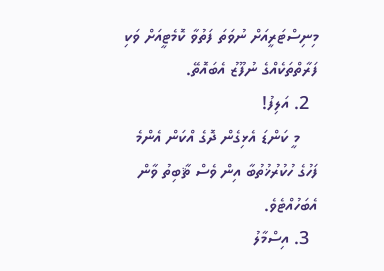މިނިސްޓަރީއަށް ނުވަތަ ފަތުވާ ކޮމެޓީއަށް ވަކި ފަރާތްތަކެއްގެ ނުފޫޒު އެބައޮތޭ.
  2. އަލިފު!
    މީ ކަންޑަ އެޅިގެން ދޮގެ އްކަން އެންމެ ފަހުގެ ހުކުރުޚުތުބާ އިން ވެސް ޘާބިތު ވާން އެބަހުއްޓެވެ.
  3. އިސްމާލު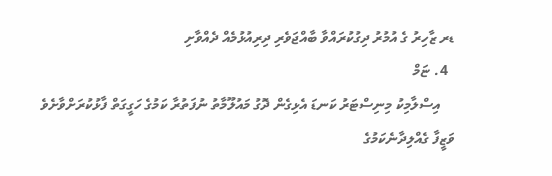ޑރ ޒާހިރު ގެ އުމުރު ދިގުކުރައްވާ ބާއްޖަވެރި ދިރިއުޅުމެއް ދެއްވާށި
  4. ޏަމް
    އިސްލާމިކު މިނިސްޓަރު ކަނޑަ އެޅިގެން ދޮގު މައުލޫމާތު ނުފަތުރާ ކަމުގެ ހަގީގަތް ފާޅުކުރަށްވާށެވެ ވަޒީފާ ގެއްލިދާނެކަމުގެ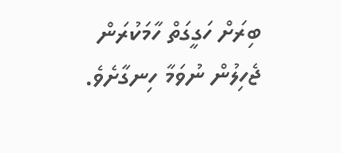ބިރަށް ހަގީގަތް ހާމަކުރަން ޖެހިލުން ނުވަމާ ހިނގާށެވެ.